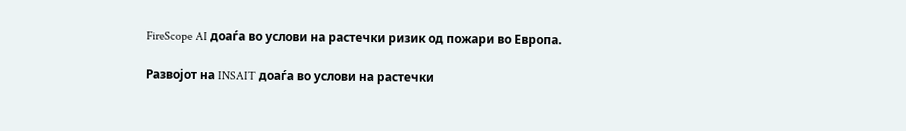FireScope AI доаѓа во услови на растечки ризик од пожари во Европа.

Развојот на INSAIT доаѓа во услови на растечки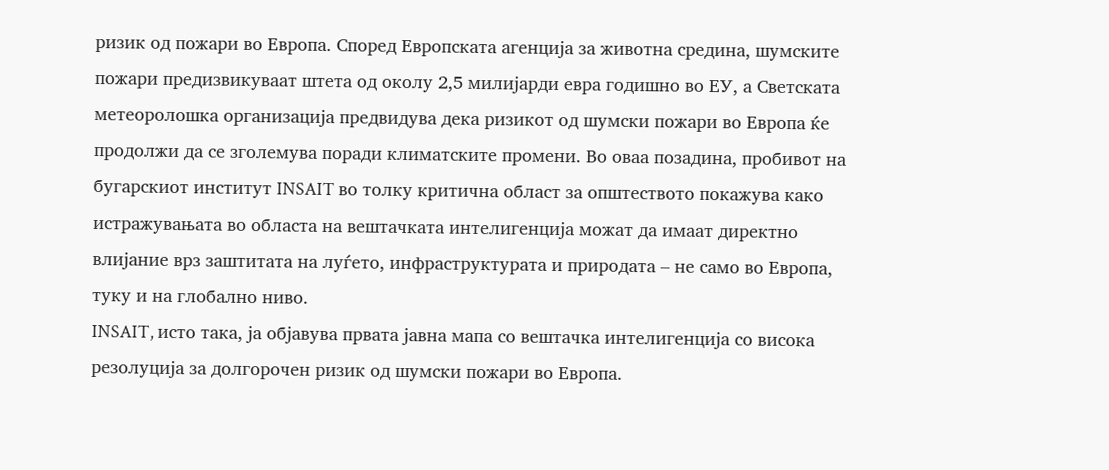ризик од пожари во Европа. Според Европската агенција за животна средина, шумските пожари предизвикуваат штета од околу 2,5 милијарди евра годишно во ЕУ, а Светската метеоролошка организација предвидува дека ризикот од шумски пожари во Европа ќе продолжи да се зголемува поради климатските промени. Во оваа позадина, пробивот на бугарскиот институт INSAIT во толку критична област за општеството покажува како истражувањата во областа на вештачката интелигенција можат да имаат директно влијание врз заштитата на луѓето, инфраструктурата и природата – не само во Европа, туку и на глобално ниво.
INSAIT, исто така, ја објавува првата јавна мапа со вештачка интелигенција со висока резолуција за долгорочен ризик од шумски пожари во Европа.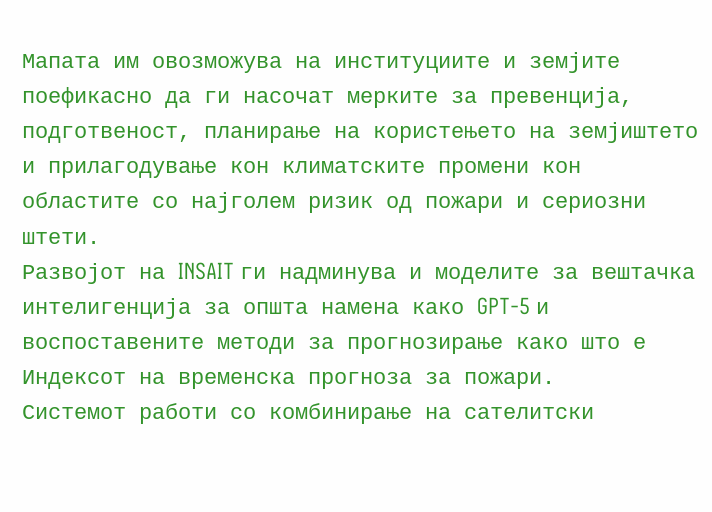Мапата им овозможува на институциите и земјите поефикасно да ги насочат мерките за превенција, подготвеност, планирање на користењето на земјиштето и прилагодување кон климатските промени кон областите со најголем ризик од пожари и сериозни штети.
Развојот на INSAIT ги надминува и моделите за вештачка интелигенција за општа намена како GPT-5 и воспоставените методи за прогнозирање како што е Индексот на временска прогноза за пожари.
Системот работи со комбинирање на сателитски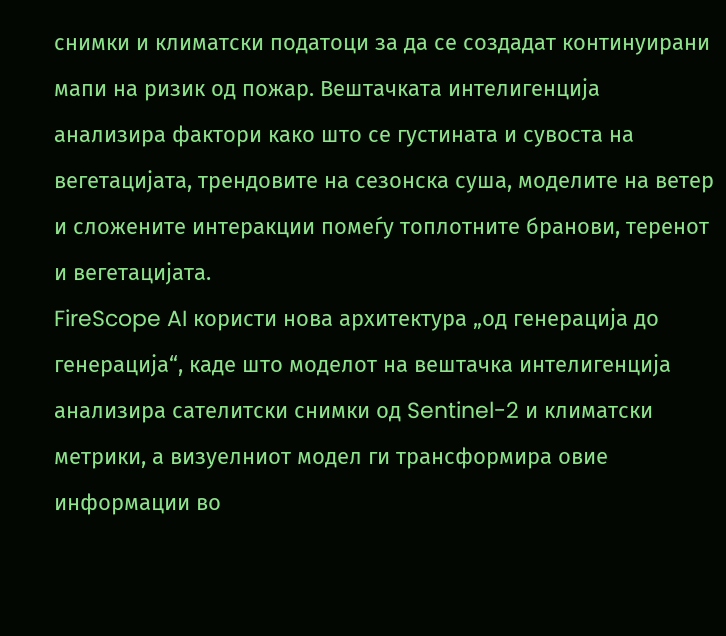снимки и климатски податоци за да се создадат континуирани мапи на ризик од пожар. Вештачката интелигенција анализира фактори како што се густината и сувоста на вегетацијата, трендовите на сезонска суша, моделите на ветер и сложените интеракции помеѓу топлотните бранови, теренот и вегетацијата.
FireScope AI користи нова архитектура „од генерација до генерација“, каде што моделот на вештачка интелигенција анализира сателитски снимки од Sentinel-2 и климатски метрики, а визуелниот модел ги трансформира овие информации во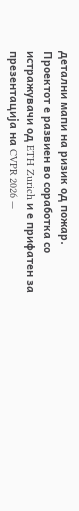детални мапи на ризик од пожар.
Проектот е развиен во соработка со истражувачи од ETH Zurich и е прифатен за презентација на CVPR 2026 —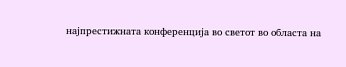најпрестижната конференција во светот во областа на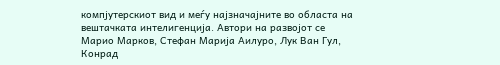компјутерскиот вид и меѓу најзначајните во областа на вештачката интелигенција. Автори на развојот се Марио Марков, Стефан Марија Аилуро, Лук Ван Гул, Конрад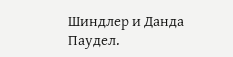Шиндлер и Данда Паудел.